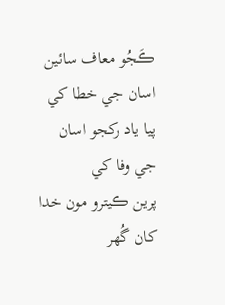ڪَجُو معاف سائين اسان جي خطا کي
پيا ياد رکجو اسان جي وفا کي
پرين ڪيترو مون خدا کان گُھر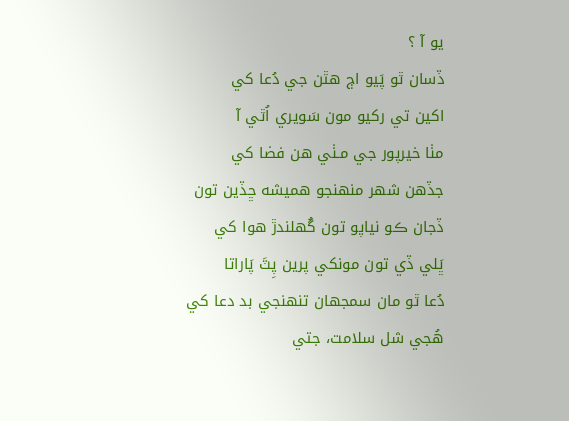يو آ ؟
ڏسان ٿو پَيو اڄ هٿن جي دُعا کي
اکين تي رکيو مون سَويري اُٿي آ
مٺا خيرپور جي مـٺي هن فضا کي
جڏهن شهر منهنجو هميشه ڇڏين تون
ڏجان ڪو نياپو تون گُهلندڙ هوا کي
ڀَلي ڏي تون مونکي پرين پِٽَ پَاراتا
دُعا ٿو مان سمجهان تنهنجي بد دعا کي
هُجي شل سلامت، جتي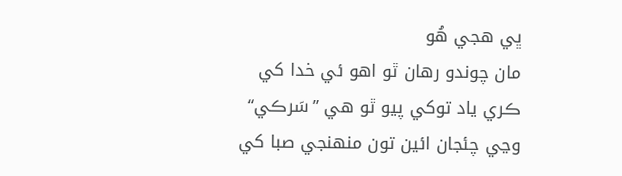ڀي هجي هُو
مان چوندو رهان ٿو اهو ئي خدا کي
ڪري ياد توکي پيو ٿو هي ”سَرڪي“
وڃي چئجان ائين تون منهنجي صبا کي